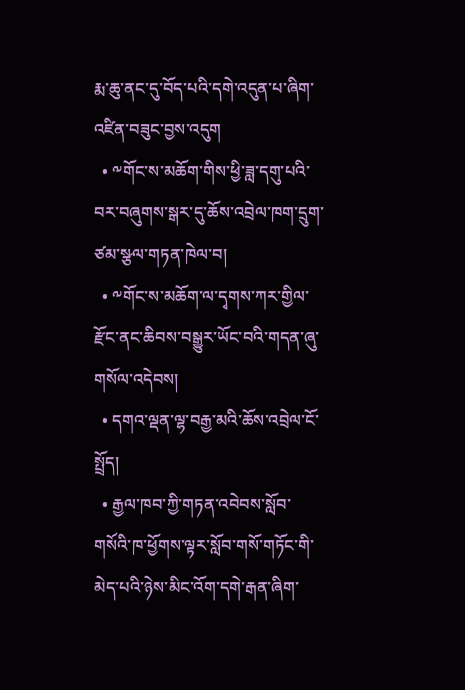རྨ་ཆུ་ནང་དུ་བོད་པའི་དགེ་འདུན་པ་ཞིག་འཛིན་བཟུང་བྱས་འདུག
  • ༸གོང་ས་མཆོག་གིས་ཕྱི་ཟླ་དགུ་པའི་བར་བཞུགས་སྒར་དུ་ཆོས་འབྲེལ་ཁག་དྲུག་ཙམ་སྩལ་གཏན་ཁེལ་བ།
  • ༸གོང་ས་མཆོག་ལ་དྭགས་ཀར་གྱིལ་རྫོང་ནང་ཆིབས་བསྒྱུར་ཡོང་བའི་གདན་ཞུ་གསོལ་འདེབས།
  • དགའ་ལྡན་ལྷ་བརྒྱ་མའི་ཆོས་འབྲེལ་ངོ་སྤྲོད།
  • རྒྱལ་ཁབ་ཀྱི་གཏན་འབེབས་སློབ་གསོའི་ཁ་ཕྱོགས་ལྟར་སློབ་གསོ་གཏོང་གི་མེད་པའི་ཉེས་མིང་འོག་དགེ་རྒན་ཞིག་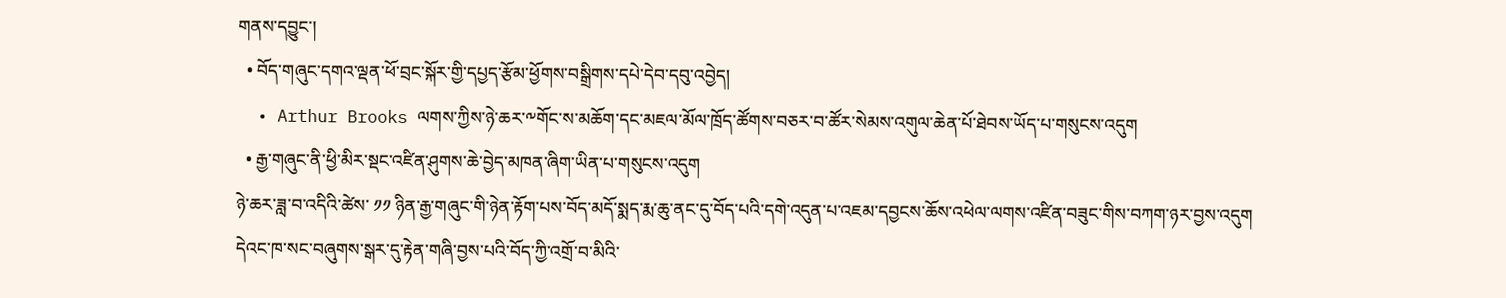གནས་དབྱུང་།
  • བོད་གཞུང་དགའ་ལྡན་ཕོ་བྲང་སྐོར་གྱི་དཔྱད་རྩོམ་ཕྱོགས་བསྒྲིགས་དཔེ་དེབ་དབུ་འབྱེད།
  • Arthur Brooks ལགས་ཀྱིས་ཉེ་ཆར་༸གོང་ས་མཆོག་དང་མཇལ་མོལ་ཁྲོད་ཚོགས་བཅར་བ་ཚོར་སེམས་འགུལ་ཆེན་པོ་ཐེབས་ཡོད་པ་གསུངས་འདུག
  • རྒྱ་གཞུང་ནི་ཕྱི་མིར་སྡང་འཛིན་ཤུགས་ཆེ་བྱེད་མཁན་ཞིག་ཡིན་པ་གསུངས་འདུག
ཉེ་ཆར་ཟླ་བ་འདིའི་ཚེས་ ༡༡ ཉིན་རྒྱ་གཞུང་གི་ཉེན་རྟོག་པས་བོད་མདོ་སྨད་རྨ་ཆུ་ནང་དུ་བོད་པའི་དགེ་འདུན་པ་འཇམ་དབྱངས་ཆོས་འཕེལ་ལགས་འཛིན་བཟུང་གིས་བཀག་ཉར་བྱས་འདུག
དེའང་ཁ་སང་བཞུགས་སྒར་དུ་རྟེན་གཞི་བྱས་པའི་བོད་ཀྱི་འགྲོ་བ་མིའི་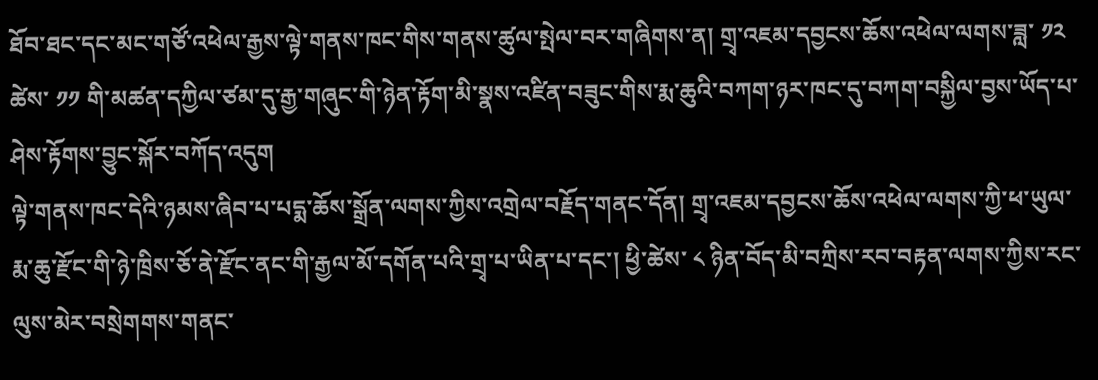ཐོབ་ཐང་དང་མང་གཙོ་འཕེལ་རྒྱས་ལྟེ་གནས་ཁང་གིས་གནས་ཚུལ་སྤེལ་བར་གཞིགས་ན། གྲྭ་འཇམ་དབྱངས་ཆོས་འཕེལ་ལགས་ཟླ་ ༡༢ ཚེས་ ༡༡ གི་མཚན་དཀྱིལ་ཙམ་དུ་རྒྱ་གཞུང་གི་ཉེན་རྟོག་མི་སྣས་འཛིན་བཟུང་གིས་རྨ་ཆུའི་བཀག་ཉར་ཁང་དུ་བཀག་བསྐྱིལ་བྱས་ཡོད་པ་ཤེས་རྟོགས་བྱུང་སྐོར་བཀོད་འདུག
ལྟེ་གནས་ཁང་དེའི་ཉམས་ཞིབ་པ་པདྨ་ཆོས་སྒྲོན་ལགས་ཀྱིས་འགྲེལ་བརྗོད་གནང་དོན། གྲྭ་འཇམ་དབྱངས་ཆོས་འཕེལ་ལགས་ཀྱི་ཕ་ཡུལ་རྨ་ཆུ་རྫོང་གི་ཉེ་ཁྲིས་ཅོ་ནེ་རྫོང་ནང་གི་རྒྱལ་མོ་དགོན་པའི་གྲྭ་པ་ཡིན་པ་དང་། ཕྱི་ཚེས་ ༨ ཉིན་བོད་མི་བཀྲིས་རབ་བརྟན་ལགས་ཀྱིས་རང་ལུས་མེར་བསྲེགགས་གནང་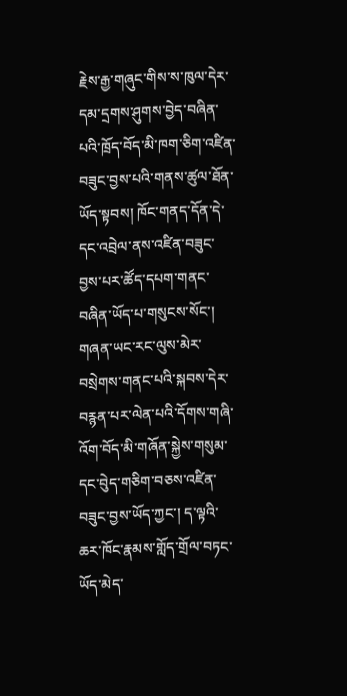རྗེས་རྒྱ་གཞུང་གིས་ས་ཁུལ་དེར་དམ་དྲགས་ཤུགས་བྱེད་བཞིན་པའི་ཁྲོད་བོད་མི་ཁག་ཅིག་འཛིན་བཟུང་བྱས་པའི་གནས་ཚུལ་ཐོན་ཡོད་སྟབས། ཁོང་གནད་དོན་དེ་དང་འབྲེལ་ནས་འཛིན་བཟུང་བྱས་པར་ཚོད་དཔག་གནང་བཞིན་ཡོད་པ་གསུངས་སོང་།
གཞན་ཡང་རང་ལུས་མེར་བསྲེགས་གནང་པའི་སྐབས་དེར་བརྙན་པར་ལེན་པའི་དོགས་གཞི་འོག་བོད་མི་གཞོན་སྐྱེས་གསུམ་དང་བེུད་གཅིག་བཅས་འཛིན་བཟུང་བྱས་ཡོད་ཀྱང་། ད་ལྟའི་ཆར་ཁོང་རྣམས་གློད་གྲོལ་བཏང་ཡོད་མེད་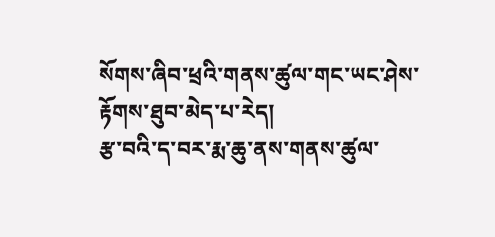སོགས་ཞིབ་ཕྲའི་གནས་ཚུལ་གང་ཡང་ཤེས་རྟོགས་ཐུབ་མེད་པ་རེད།
རྩ་བའི་ད་བར་རྨ་ཆུ་ནས་གནས་ཚུལ་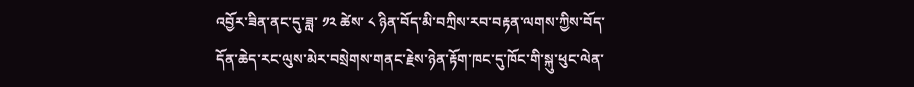འབྱོར་ཟིན་ནང་དུ་ཟླ་ ༡༢ ཚེས་ ༨ ཉིན་བོད་མི་བཀྲིས་རབ་བརྟན་ལགས་ཀྱིས་བོད་དོན་ཆེད་རང་ལུས་མེར་བསྲེགས་གནང་རྗེས་ཉེན་རྟོག་ཁང་དུ་ཁོང་གི་སྐུ་ཕུང་ལེན་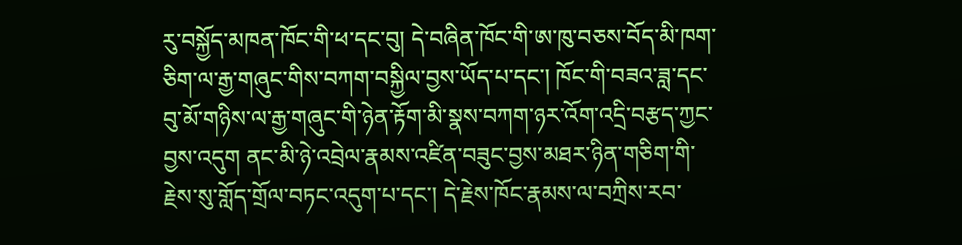རུ་བསྐྱོད་མཁན་ཁོང་གི་ཕ་དང་བུ། དེ་བཞིན་ཁོང་གི་ཨ་ཁུ་བཅས་བོད་མི་ཁག་ཅིག་ལ་རྒྱ་གཞུང་གིས་བཀག་བསྐྱིལ་བྱས་ཡོད་པ་དང་། ཁོང་གི་བཟའ་ཟླ་དང་བུ་མོ་གཉིས་ལ་རྒྱ་གཞུང་གི་ཉེན་རྟོག་མི་སྣས་བཀག་ཉར་འོག་འདྲི་བརྩད་ཀྱང་བྱས་འདུག ནང་མི་ཉེ་འབྲེལ་རྣམས་འཛིན་བཟུང་བྱས་མཐར་ཉིན་གཅིག་གི་རྗེས་སུ་གློད་གྲོལ་བཏང་འདུག་པ་དང་། དེ་རྗེས་ཁོང་རྣམས་ལ་བཀྲིས་རབ་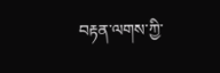བརྟན་ལགས་ཀྱི་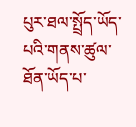པུར་ཐལ་སྤྲོད་ཡོད་པའི་གནས་ཚུལ་ཐོན་ཡོད་པ་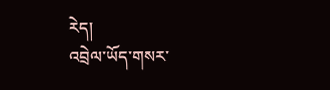རེད།
འབྲེལ་ཡོད་གསར་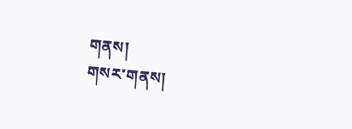གནས།
གསར་གནས།